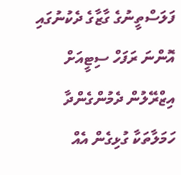ފަލަސްތީނުގެ ގާޒާގެ ދެކުނުގައި އޮންނަ ރަފަހް ސިޓީއަށް އިޒްރޭލުން ދެމުންގެންދާ ހަމަލާތަކާ ގުޅިގެން އެއް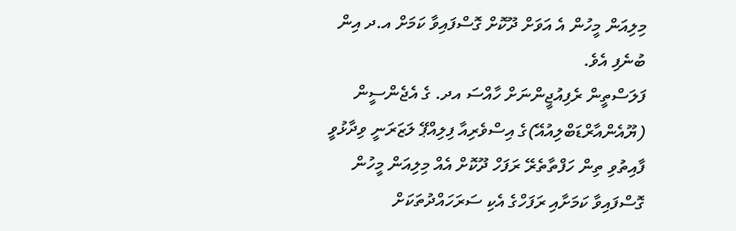މިލިއަން މީހުން އެ އަވަށް ދޫކޮށް ގޮސްފައިވާ ކަމަށް އ.ދ އިން ބުނެފި އެވެ.
ފަލަސްތީން ރެފިއުޖީންނަށް ހާއްސަ އދ. ގެ އެޖެންސީން (ޔޫއެންއާރްޑަބްލިއުއޭ)ގެ އިސްވެރިއާ ފިލިއްޕޭ ލަޒަރަނީ ވިދާޅުވީ ފާއިތުވި ތިން ހަފްތާތެރޭ ރަފަހް ދޫކޮށް އެއް މިލިއަން މީހުން ގޮސްފައިވާ ކަމަށާއި ރަފަހްގެ އެކި ސަރަހައްދުތަކަށް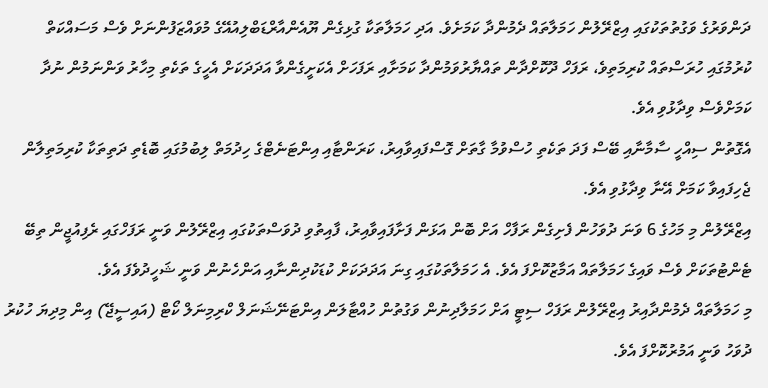ދަންވަރުގެ ވަގުތުތަކުގައި އިޒްރޭލުން ހަމަލާތައް ދެމުންދާ ކަމަށެވެ. އަދި ހަމަލާތަކާ ގުޅިގެން ޔޫއެންއާރްޑަބްލިއުއޭގެ މުވައްޒަފުންނަށް ވެސް މަސައްކަތް ކުރުމުގައި ހުރަސްތައް ކުރިމަތިވެ، ރަފަހް ދޫކޮށްދާން ތައްޔާރުވަމުންދާ ކަމަށާއި ރަފަހަށް އެކަށީގެންވާ އަދަދަކަށް އެހީގެ ތަކެތި މިހާރު ވަންނަމުން ނުދާ ކަމަށްވެސް ވިދާޅުވި އެވެ.
އެގޮތުން ސިއްހީ ސާމާނާއި ބޭސް ފަދަ ތަކެތި ހުސްވުމާ ގާތަށް ގޮސްފައިވާއިރު، ކަރަންޓާއި އިންޓަނެޓްގެ ހިދުމަތް ލިބުމުގައި ބޮޑެތި ދަތިތަކާ ކުރިމަތިލާން ޖެހިފައިވާ ކަމަށް އޭނާ ވިދާޅުވި އެވެ.
އިޒްރޭލުން މި މަހުގެ 6 ވަނަ ދުވަހުން ފެށިގެން ރަފާހް އަށް ބޮން އަޅަން ފަށާފައިވާއިރު، ފާއިތުވި ދުވަސްތަކުގައި އިޒްރޭލުން ވަނީ ރަފަހްގައި ރެފިއުޖީން ތިބޭ ޓެންޓުތަކަށް ވެސް ވައިގެ ހަމަލާތައް އަމާޒުކޮށްފަ އެވެ. އެ ހަމަލާތަކުގައި ގިނަ އަދަދަކަށް ކުޑަކުދިންނާއި އަންހެނުން ވަނީ ޝަހީދުވެފަ އެވެ.
މި ހަމަލާތައް ދެމުންދާއިރު އިޒްރޭލުން ރަފަހް ސިޓީ އަށް ހަމަލާދިނުން ވަގުތުން ހުއްޓާލަން އިންޓަނޭޝަނަލް ކްރިމިނަލް ކޯޓް (އައިސީޖޭ) އިން މިދިޔަ ހުކުރު ދުވަހު ވަނީ އަމުރުކޮށްފަ އެވެ.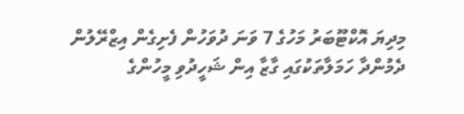މިދިޔަ އޮކްޓޫބަރު މަހުގެ 7 ވަނަ ދުވަހުން ފެށިގެން އިޒްރޭލުން ދެމުންދާ ހަމަލާތަކުގައި ގާޒާ އިން ޝަހީދުވި މީހުންގެ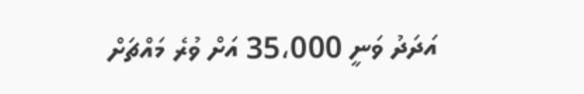އަދަދު ވަނީ 35،000 އަށް ވުރެ މައްޗަށް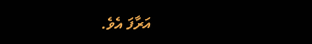އަރާފަ އެވެ.